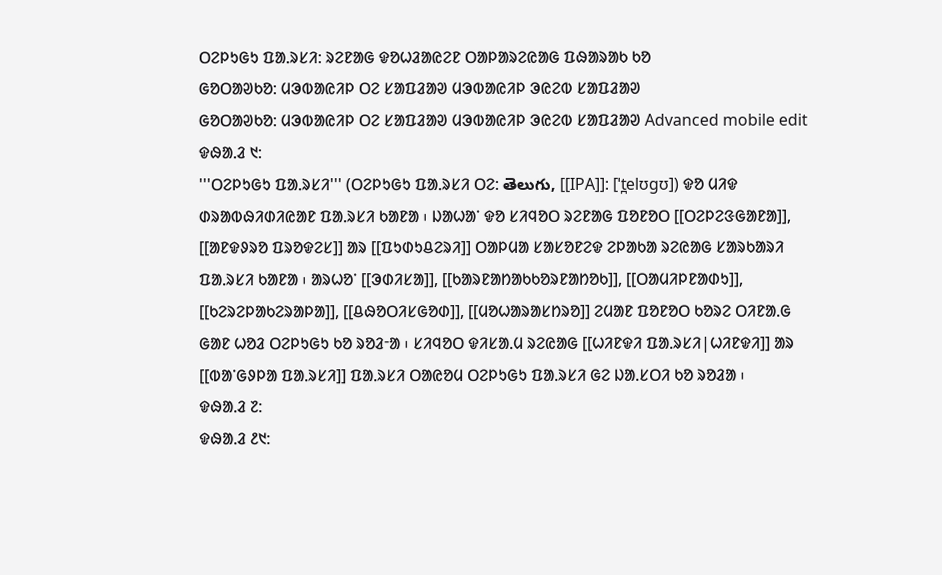ᱛᱮᱞᱩᱜᱩ ᱯᱟᱹᱨᱥᱤ: ᱨᱮᱱᱟᱜ ᱫᱚᱦᱲᱟᱭᱮᱱ ᱛᱟᱞᱟᱨᱮᱭᱟᱜ ᱯᱷᱟᱨᱟᱠ ᱠᱚ
ᱜᱚᱛᱟᱣᱠᱚ: ᱢᱳᱵᱟᱭᱤᱞ ᱛᱮ ᱥᱟᱯᱲᱟᱣ ᱢᱳᱵᱟᱭᱤᱞ ᱳᱭᱮᱵ ᱥᱟᱯᱲᱟᱣ
ᱜᱚᱛᱟᱣᱠᱚ: ᱢᱳᱵᱟᱭᱤᱞ ᱛᱮ ᱥᱟᱯᱲᱟᱣ ᱢᱳᱵᱟᱭᱤᱞ ᱳᱭᱮᱵ ᱥᱟᱯᱲᱟᱣ Advanced mobile edit
ᱫᱷᱟᱹᱲ ᱑:
'''ᱛᱮᱞᱩᱜᱩ ᱯᱟᱹᱨᱥᱤ''' (ᱛᱮᱞᱩᱜᱩ ᱯᱟᱹᱨᱥᱤ ᱛᱮ: తెలుగు, [[IPA]]: [ˈt̪elʊgʊ]) ᱫᱚ ᱢᱤᱫ ᱰᱨᱟᱵᱷᱤᱰᱤᱭᱟᱱ ᱯᱟᱹᱨᱥᱤ ᱠᱟᱱᱟ ᱾ ᱡᱟᱦᱟᱸ ᱫᱚ ᱥᱤᱧᱚᱛ ᱨᱮᱱᱟᱜ ᱯᱚᱱᱚᱛ [[ᱛᱮᱞᱮᱝᱜᱟᱱᱟ]], [[ᱟᱱᱫᱽᱨᱚ ᱯᱨᱚᱫᱮᱥ]] ᱟᱨ [[ᱯᱩᱰᱩᱪᱮᱨᱤ]] ᱛᱟᱞᱢᱟ ᱥᱟᱥᱚᱱᱮᱫ ᱮᱞᱟᱠᱟ ᱨᱮᱭᱟᱜ ᱥᱟᱨᱠᱟᱨᱤ ᱯᱟᱹᱨᱥᱤ ᱠᱟᱱᱟ ᱾ ᱟᱨᱦᱚᱸ [[ᱳᱰᱤᱥᱟ]], [[ᱠᱟᱨᱱᱟᱴᱟᱠᱠᱚᱨᱱᱟᱴᱚᱠ]], [[ᱛᱟᱢᱤᱞᱱᱟᱰᱩ]], [[ᱠᱮᱨᱮᱞᱟᱠᱮᱨᱟᱞᱟ]], [[ᱪᱷᱚᱛᱤᱥᱜᱚᱰ]], [[ᱢᱚᱦᱟᱨᱟᱥᱴᱨᱚ]] ᱮᱢᱟᱱ ᱯᱚᱱᱚᱛ ᱠᱚᱨᱮ ᱛᱤᱱᱟᱹᱜ ᱜᱟᱱ ᱦᱚᱲ ᱛᱮᱞᱩᱜᱩ ᱠᱚ ᱨᱚᱲᱼᱟ ᱾ ᱥᱤᱧᱚᱛ ᱫᱤᱥᱟᱹᱢ ᱨᱮᱭᱟᱜ [[ᱦᱤᱱᱫᱤ ᱯᱟᱹᱨᱥᱤ|ᱦᱤᱱᱫᱤ]] ᱟᱨ [[ᱵᱟᱸᱜᱽᱞᱟ ᱯᱟᱹᱨᱥᱤ]] ᱯᱟᱹᱨᱥᱤ ᱛᱟᱭᱚᱢ ᱛᱮᱞᱩᱜᱩ ᱯᱟᱹᱨᱥᱤ ᱜᱮ ᱡᱟᱹᱥᱛᱤ ᱠᱚ ᱨᱚᱲᱟ ᱾
ᱫᱷᱟᱹᱲ ᱗:
ᱫᱷᱟᱹᱲ ᱒᱑: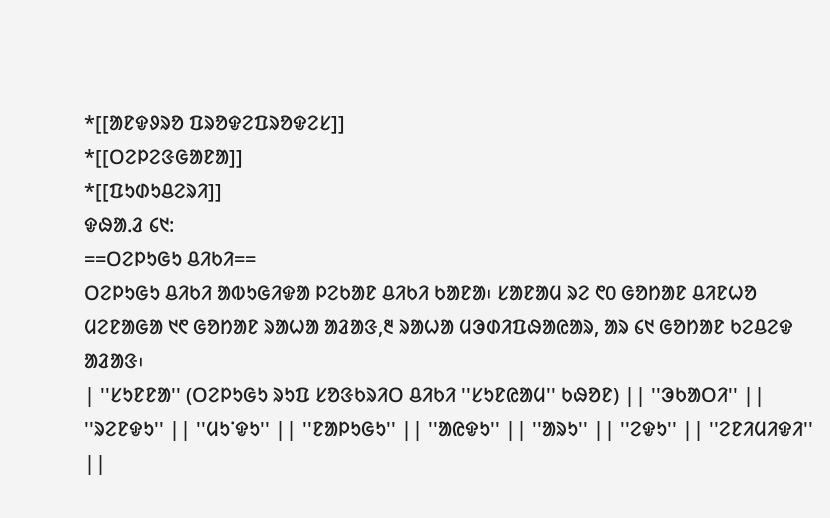*[[ᱟᱱᱫᱽᱨᱚ ᱯᱨᱚᱫᱮᱯᱨᱚᱫᱮᱥ]]
*[[ᱛᱮᱞᱮᱝᱜᱟᱱᱟ]]
*[[ᱯᱩᱰᱩᱪᱮᱨᱤ]]
ᱫᱷᱟᱹᱲ ᱔᱑:
==ᱛᱮᱞᱩᱜᱩ ᱪᱤᱠᱤ==
ᱛᱮᱞᱩᱜᱩ ᱪᱤᱠᱤ ᱟᱵᱩᱜᱤᱫᱟ ᱞᱮᱠᱟᱱ ᱪᱤᱠᱤ ᱠᱟᱱᱟ᱾ ᱥᱟᱱᱟᱢ ᱨᱮ ᱖0 ᱜᱚᱴᱟᱱ ᱪᱤᱱᱦᱚ ᱢᱮᱱᱟᱜᱟ ᱑᱖ ᱜᱚᱴᱟᱱ ᱨᱟᱦᱟ ᱟᱲᱟᱝ,᱓ ᱨᱟᱦᱟ ᱢᱳᱰᱤᱯᱷᱟᱭᱟᱨ, ᱟᱨ ᱔᱑ ᱜᱚᱴᱟᱱ ᱠᱮᱪᱮᱫ ᱟᱲᱟᱝ᱾
| ''ᱥᱩᱱᱱᱟ'' (ᱛᱮᱞᱩᱜᱩ ᱨᱩᱯ ᱥᱚᱝᱠᱨᱤᱛ ᱪᱤᱠᱤ ''ᱥᱩᱱᱭᱟᱢ'' ᱠᱷᱚᱱ) || ''ᱳᱠᱟᱛᱤ'' || ''ᱨᱮᱱᱫᱩ'' || ''ᱢᱩᱸᱫᱩ'' || ''ᱱᱟᱞᱩᱜᱩ'' || ''ᱟᱭᱫᱩ'' || ''ᱟᱨᱩ'' || ''ᱮᱫᱩ'' || ''ᱮᱱᱤᱢᱤᱫᱤ'' ||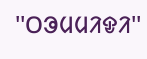''ᱛᱳᱢᱢᱤᱫᱤ''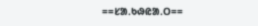==ᱥᱟᱹᱠᱷᱭᱟᱹᱛ==